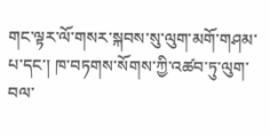གང་ལྟར་ལོ་གསར་སྐབས་སུ་ལུག་མགོ་གཤམ་པ་དང་། ཁ་བཏགས་སོགས་ཀྱི་འཚབ་ཏུ་ལུག་བལ་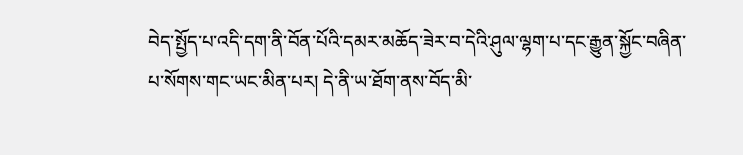བེད་སྤྱོད་པ་འདི་དག་ནི་བོན་པོའི་དམར་མཆོད་ཟེར་བ་དེའི་ཤུལ་ལྷག་པ་དང་རྒྱུན་སྐྱོང་བཞིན་པ་སོགས་གང་ཡང་མིན་པར། དེ་ནི་ཡ་ཐོག་ནས་བོད་མི་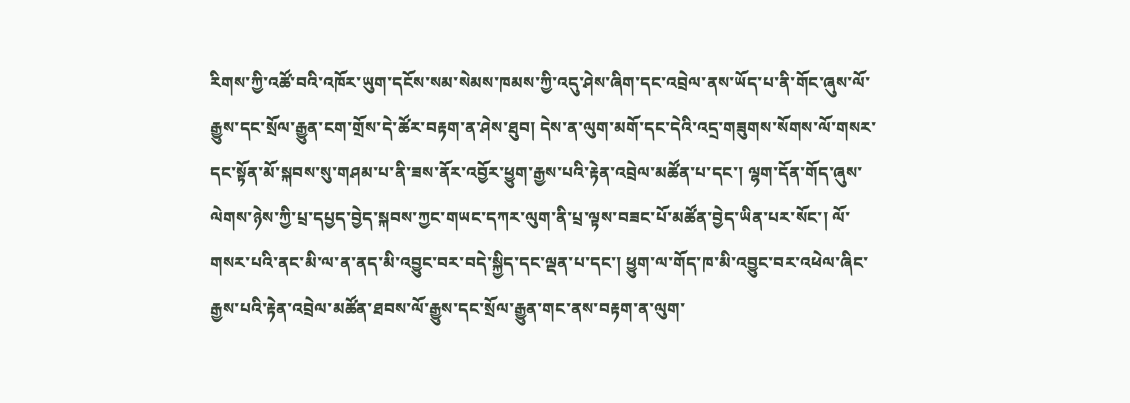རིགས་ཀྱི་འཚོ་བའི་འཁོར་ཡུག་དངོས་སམ་སེམས་ཁམས་ཀྱི་འདུ་ཤེས་ཞིག་དང་འབྲེལ་ནས་ཡོད་པ་ནི་གོང་ཞུས་ལོ་རྒྱུས་དང་སྲོལ་རྒྱུན་ངག་གྲོས་དེ་ཚོར་བརྟག་ན་ཤེས་ཐུབ། དེས་ན་ལུག་མགོ་དང་དེའི་འདྲ་གཟུགས་སོགས་ལོ་གསར་དང་སྟོན་མོ་སྐབས་སུ་གཤམ་པ་ནི་ཟས་ནོར་འབྱོར་ཕྱུག་རྒྱས་པའི་རྟེན་འབྲེལ་མཚོན་པ་དང་། ལྷག་དོན་གོད་ཞུས་ལེགས་ཉེས་ཀྱི་པྲ་དཔྱད་བྱེད་སྐབས་ཀྱང་གཡང་དཀར་ལུག་ནི་པྲ་ལྟས་བཟང་པོ་མཚོན་བྱེད་ཡིན་པར་སོང་། ལོ་གསར་པའི་ནང་མི་ལ་ན་ནད་མི་འབྱུང་བར་བདེ་སྐྱིད་དང་ལྡན་པ་དང་། ཕྱུག་ལ་གོད་ཁ་མི་འབྱུང་བར་འཕེལ་ཞིང་རྒྱས་པའི་རྟེན་འབྲེལ་མཚོན་ཐབས་ལོ་རྒྱུས་དང་སྲོལ་རྒྱུན་གང་ནས་བརྟག་ན་ལུག་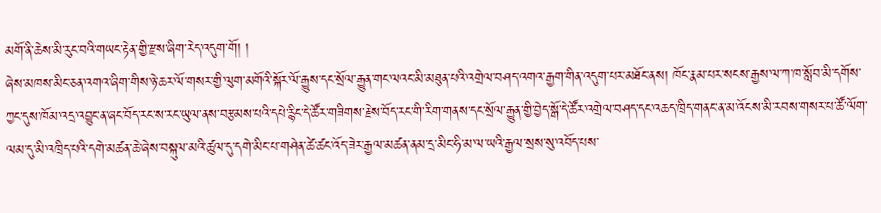མགོ་ནི་ཆེས་མི་རུང་བའི་གཡང་རྟེན་གྱི་རྫས་ཞིག་རེད་འདུག་གོ། །
ཞེས་མཁས་མིང་ཅན་འགའ་ཞིག་གིས་ཉེ་ཆར་ལོ་གསར་གྱི་ལུག་མགོའི་སྐོར་ལོ་རྒྱུས་དང་སྲོལ་རྒྱུན་གང་ལའང་མི་མཐུན་པའི་འགྲེལ་བཤད་འགའ་རྒྱག་གིན་འདུག་པར་མཐོང་ནས། ཁོང་རྣམ་པར་སངས་རྒྱས་ལ་ཀ་ཁ་སློབ་མི་དགོས་ཀྱང་དུས་ཁོམ་འདྲ་འབྱུང་ན་ཞང་བོད་རང་ས་རང་ཡུལ་ནས་བརྩམས་པའི་དཔེ་རྙིང་དེ་ཚོར་གཟིགས་རྗེས་བོད་རང་གི་རིག་གནས་དང་སྲོལ་རྒྱུན་གྱི་བྱེད་སྒོ་དེ་ཚོར་འགྲེལ་བཤད་དང་འཆད་ཁྲིད་གནང་ན་མ་འོངས་མི་རབས་གསར་པ་ཚོ་ལོག་ལམ་དུ་མི་འཁྲིད་པའི་དགེ་མཚན་ཆེ་ཞེས་བསྐུལ་མའི་ཚུལ་དུ་དགེ་མིང་པ་གཤེན་ཚེ་ཚང་འོད་ཟེར་རྒྱལ་མཚན་ནམ་དྲ་མིང་ཧི་མ་ལ་ཡའི་རྒྱལ་སྲས་སུ་འབོད་པས་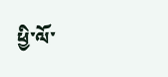ཕྱི་ལོ་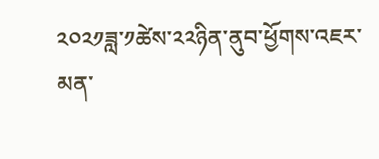༢༠༢༡ཟླ་༡ཚེས་༢༢ཉིན་ནུབ་ཕྱོགས་འཇར་མན་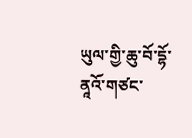ཡུལ་གྱི་ཆུ་བོ་དྷོ་ནཱའོ་གཙང་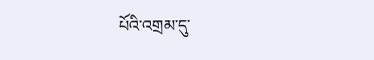པོའི་འགྲམ་དུ་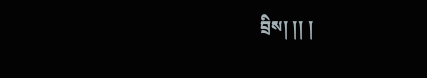བྲིས། །། །